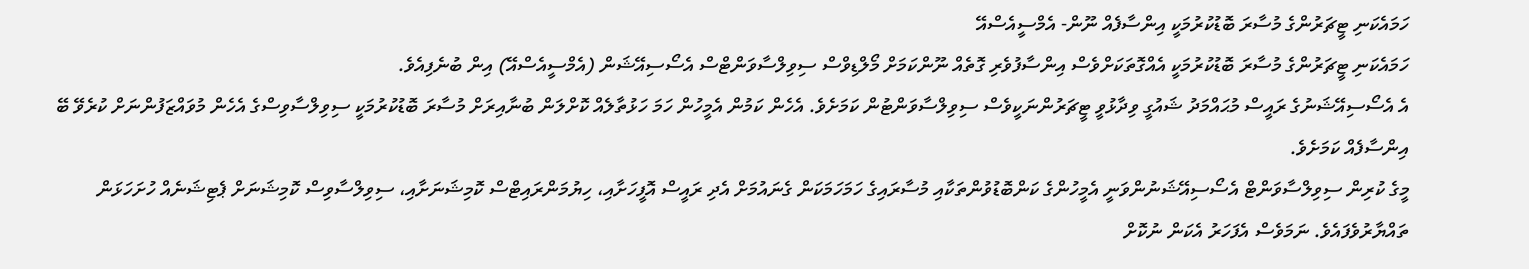ހަމައެކަނި ޓީޗަރުންގެ މުސާރަ ބޮޑުކުރުމަކީ އިންސާފެއް ނޫން- އެމްސީއެސްއޭ
ހަމައެކަނި ޓީޗަރުންގެ މުސާރަ ބޮޑުކުރުމަކީ އެއްގޮތަކަށްވެސް އިންސާފުވެރި ގޮތެއް ނޫންކަމަށް މޯލްޑިވްސް ސިވިލްސާވަންޓްސް އެސޯސިއޭޝަން (އެމްސީއެސްއޭ) އިން ބުނެފިއެވެ.
އެ އެސޯސިއޭޝަނުގެ ރައީސް މުޙައްމަދު ޝައުގީ ވިދާޅުވީ ޓީޗަރުންނަކީވެސް ސިވިލްސާވަންޓުން ކަމަށެވެ. އެހެން ކަމުން އެމީހުން ހަމަ ހަޅުތާލެއް ކޮށްލަން ބުނާއިރަށް މުސާރަ ބޮޑުކުރުމަކީ ސިވިލްސާވިސްގެ އެހެން މުވައްޒަފުންނަށް ކުރެވޭ ބޭ އިންސާފެއް ކަމަށެވެ.
މީގެ ކުރިން ސިވިލްސާވަންޓް އެސޯސިއޭޝަނުންވަނީ އެމީހުންގެ ކަންބޮޑުވުންތަކާއި މުސާރައިގެ ހަމަހަމަކަން ގެނައުމަށް އެދި ރައީސް އޮފީހަށާއި، ހިޔުމަންރައިޓްސް ކޮމިޝަނަށާއި، ސިވިލްސާވިސް ކޮމިޝަނަށް ޕެޓިޝަނެއް ހުށަހަޅަން ތައްޔާރުވެފައެވެ. ނަމަވެސް އެފަހަރު އެކަން ނުކޮށް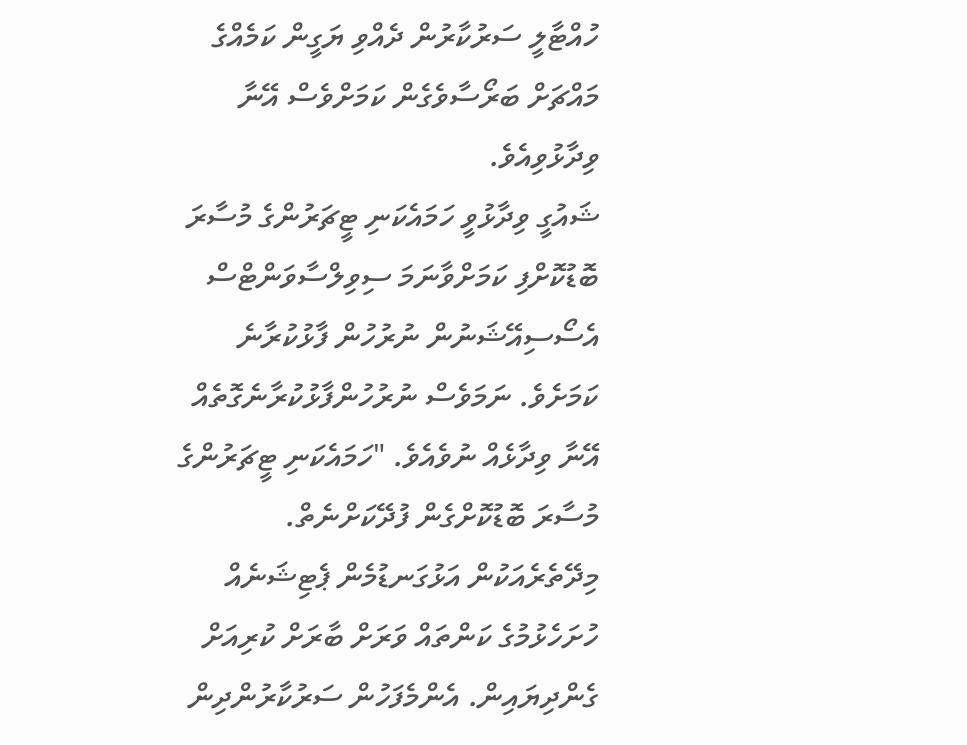ހުއްޓާލީ ސަރުކާރުން ދެއްވި ޔަގީން ކަމެއްގެ މައްޗަށް ބަރޯސާވެގެން ކަމަށްވެސް އޭނާ ވިދާޅުވިއެވެ.
ޝައުގީ ވިދާޅުވީ ހަމައެކަނި ޓީޗަރުންގެ މުސާރަ ބޮޑުކޮށްފި ކަމަށްވާނަމަ ސިވިލްސާވަންޓްސް އެސޯސިއޭޝަނުން ނުރުހުން ފާޅުކުރާނެ ކަމަށެވެ. ނަމަވެސް ނުރުހުންފާޅުކުރާނެގޮތެއް އޭނާ ވިދާޅެއް ނުވެއެވެ. "ހަމައެކަނި ޓީޗަރުންގެ މުސާރަ ބޮޑުކޮށްގެން ފުދޭކަށްނެތް. މިދޭތެރެއަކުން އަޅުގަނޑުމެން ޕެޓިޝަނެއް ހުށަހެޅުމުގެ ކަންތައް ވަރަށް ބާރަށް ކުރިއަށް ގެންދިޔައިން. އެންމެފަހުން ސަރުކާރުންދިން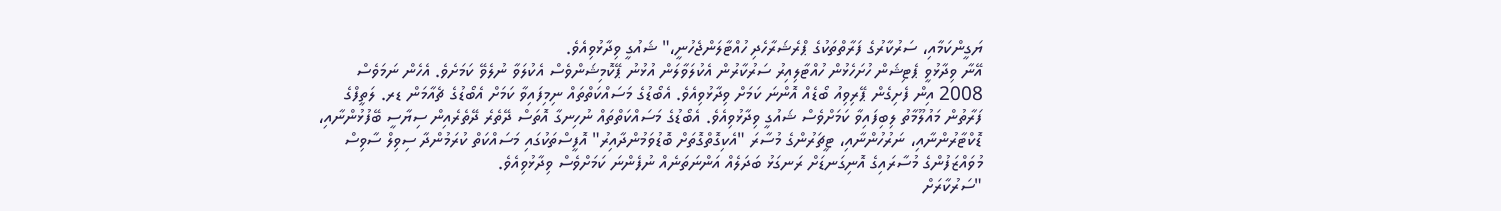ޔަގީންކަމާއި، ސަރުކާރުގެ ފަރާތްތަކުގެ ޕްރެޝަރާހެދި ހުއްޓާލަންޖެހުނީ،" ޝައުގީ ވިދާޅުވިއެވެ.
އޭނާ ވިދާޅުވީ ޕެޓިޝަން ހުށަހެޅުން ހުއްޓާލިއިރު ސަރުކާރުން އެކުލަވާލަން އުޅުނު ޕޭކޮމިޝަންވެސް އެކުލަވާ ނުލެވޭ ކަމަށެވެ. އެހެން ނަމަވެސް 2008 އިން ފެށިގެން ޕޭރިވިއު ބޯޑެއް އޮންނަ ކަމަށް ވިދާޅުވިއެވެ. އެބޯޑުގެ މަސައްކަތްތައް ނިމިފައިވާ ކަމަށް އެބޯޑުގެ ޗެއާމަން ޑރ. ލަތީފްގެ ފަރާތުން މައުލޫމާތު ލިބިފައިވާ ކަމަށްވެސް ޝައުގީ ވިދާޅުވިއެވެ. އެބޯޑުގެ މަސައްކަތްތައް ނުހިނގާ އޮތަސް ދޭތެރެ ދޭތެރެއިން ސިޔާސީ ބޭފުޅުންނާއި، ޑޮކްޓާރުންނާއި، ނަރުހުންނާއި، ޓީޗަރުންގެ މުސާރަ "އެކިގޮތްގޮތަށް ބޮޑުވަމުންދާއިރު" އޮފީސްތަކުގައި މަސައްކަތް ކުރަމުންދާ ސިވިލް ސާވިސް މުވައްޒަފުންގެ މުސާރައިގެ އޮނިގަނޑަށް ރަނގަޅު ބަދަލެއް އަންނަތަނެއް ނުފެންނަ ކަމަށްވެސް ވިދާޅުވިއެވެ.
"ސަރުކާރަށް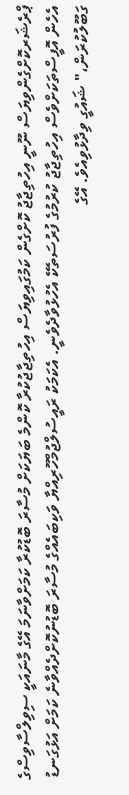ޕްރެޝަރކޮށްގެންވިޔަސް ނޫނީ އިހުތިޖާޖު ކޮށްގެން ކަމުގައިވިޔަސް އިހުތިޖާޖުކުރާ ކޮންމެ ބަޔަކަށް މުސާރަ ބޮޑުކުރާ ކަމަށްވާނަމަ އޭގެ މާނައަކީ ސިވިލްސާވިސްގެ އެހެން އޮފީސްތަކަށްވެސް އިހުތިޖާޖު ކުރުމުގެ ފުރުސަތެކޭ އެހުޅުވާދެވެނީ. އެކަމަކު ރައީސުލްޖުމްހޫރިއްޔާ ވަކިބައެއްގެ މުސާރަ ބޮޑުނުކޮށްދެއްވާނެ ކަމަށް އަޅުގަނޑު ގަބޫލުކުރަން،" ޝައުގީ ވިދާޅުވިއެވެ. އޭގެ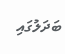ބަދަލުގައި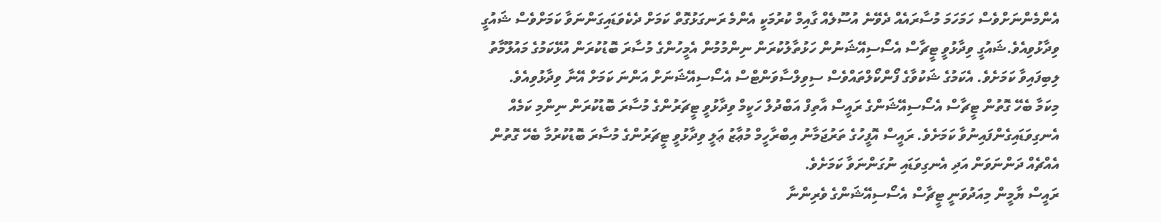އެންމެންނަށްވެސް ހަމަހަމަ މުސާރައެއް ދެވޭނެ އުސޫލެއް ގާއިމް ކުރުމަކީ އެންމެ ރަނގަޅުގޮތް ކަމަށް ދެކެވަޑައިގަންނަވާ ކަމަށްވެސް ޝައުގީ ވިދާޅުވިއެވެ.ޝައުގީ ވިދާޅުވީ ޓީޗާސް އެސޯސިއޭޝަނުން ހަޅުތާލުކުރަން ނިންމުމުން އެމީހުންގެ މުސާރަ ބޮޑުކުރަން އުޅޭކަމުގެ މައުލޫމާތު ލިބިފައިވާ ކަމަށެވެ. އެކަމުގެ ޝަކުވާގެ ފޯންކޯލްތައްވެސް ސިވިލްސާވަންޓްސް އެސޯސިއޭޝަނަށް އަންނަ ކަމަށް އޭނާ ވިދާޅުވިއެވެ.
މިކަމާ ބެހޭ ގޮތުން ޓީޗާސް އެސޯސިއޭޝަންގެ ރައީސް އާތިފް އަބްދުލް ހަކީމް ވިދާޅުވީ ޓީޗަރުންގެ މުސާރަ ބޮޑުކުރަން ނިންމި ކަމެއް އެނގިވަޑައިގެންފައިނުވާ ކަމަށެވެ. ރައީސް އޮފީހުގެ ތަރުޖަމާނު އިބްރާހީމް މުޢާޒު ޢަލީ ވިދާޅުވީ ޓީޗަރުންގެ މުސާރަ ބޮޑުކުރުމާ ބެހޭ ގޮތުން އެއްޗެއް ދަންނަވަން އަދި އެނގިވަޑައި ނުގަންނަވާ ކަމަށެވެ.
ރައީސް ޔާމީން މިއަދުވަނީ ޓީޗާސް އެސޯސިއޭޝަންގެ ވެރިންނާ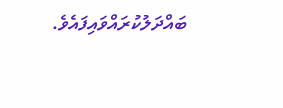ބައްދަލުކުރައްވައިފައެވެ.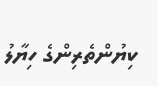ކިޔުންތެރިންގެ ހިޔާލު